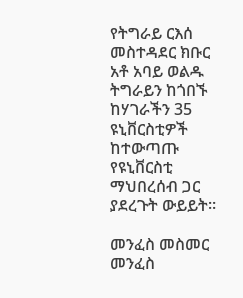የትግራይ ርእሰ መስተዳደር ክቡር አቶ አባይ ወልዱ ትግራይን ከጎበኙ ከሃገራችን 35 ዩኒቨርስቲዎች ከተውጣጡ የዩኒቨርስቲ ማህበረሰብ ጋር ያደረጉት ውይይት።

መንፈስ መስመር መንፈስ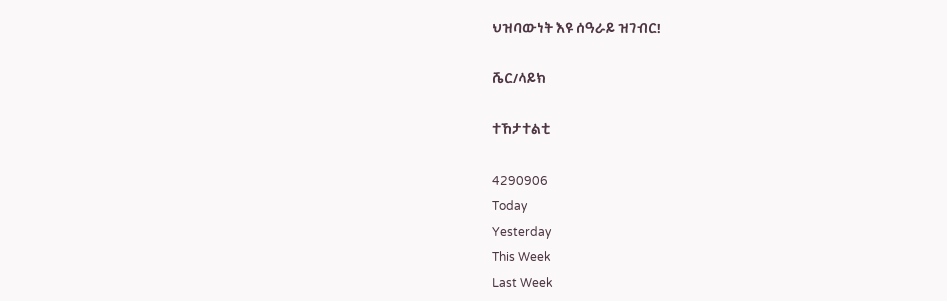ህዝባውነት እዩ ሰዓራይ ዝገብር!

ሼር/ላይክ

ተኸታተልቲ

4290906
Today
Yesterday
This Week
Last Week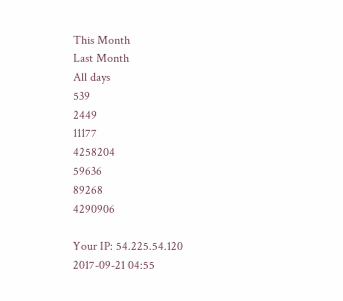This Month
Last Month
All days
539
2449
11177
4258204
59636
89268
4290906

Your IP: 54.225.54.120
2017-09-21 04:55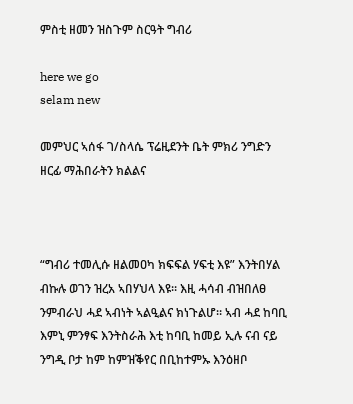ምስቲ ዘመን ዝስጉም ስርዓት ግብሪ

here we go
selam new

መምህር ኣሰፋ ገ/ስላሴ ፕሬዚደንት ቤት ምክሪ ንግድን ዘርፊ ማሕበራትን ክልልና



“ግብሪ ተመሊሱ ዘልመዐካ ክፍፍል ሃፍቲ እዩ” እንትበሃል ብኩሉ ወገን ዝረአ ኣበሃህላ እዩ። እዚ ሓሳብ ብዝበለፀ ንምብራህ ሓደ ኣብነት ኣልዒልና ክነጉልሆ። ኣብ ሓደ ከባቢ እምኒ ምንፃፍ እንትስራሕ እቲ ከባቢ ከመይ ኢሉ ናብ ናይ ንግዲ ቦታ ከም ከምዝቕየር በቢከተምኡ እንዕዘቦ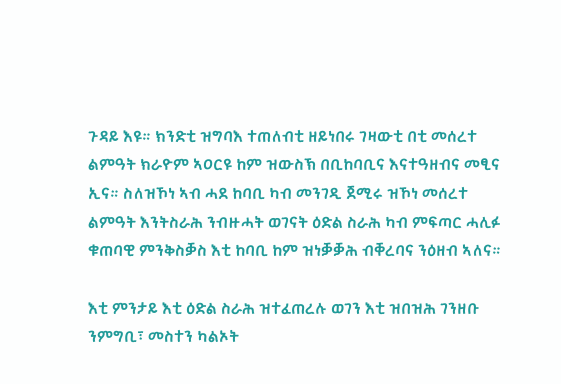ጉዳይ እዩ። ክንድቲ ዝግባእ ተጠለብቲ ዘይነበሩ ገዛውቲ በቲ መሰረተ ልምዓት ክራዮም ኣዐርዩ ከም ዝውስኽ በቢከባቢና እናተዓዘብና መፂና ኢና። ስለዝኾነ ኣብ ሓደ ከባቢ ካብ መንገዲ ጀሚሩ ዝኾነ መሰረተ ልምዓት እንትስራሕ ንብዙሓት ወገናት ዕድል ስራሕ ካብ ምፍጣር ሓሊፉ ቁጠባዊ ምንቅስቓስ እቲ ከባቢ ከም ዝነቓቓሕ ብቐረባና ንዕዘብ ኣለና።

እቲ ምንታይ እቲ ዕድል ስራሕ ዝተፈጠረሉ ወገን እቲ ዝበዝሕ ገንዘቡ ንምግቢ፣ መስተን ካልኦት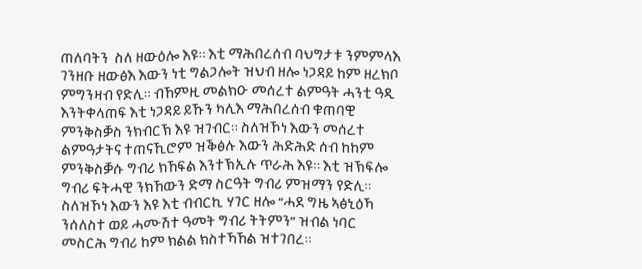ጠለባትን  ስለ ዘውዕሎ እዩ። እቲ ማሕበረሰብ ባህግታቱ ንምምላእ ገንዘቡ ዘውፅእ እውን ነቲ ግልጋሎት ዝህብ ዘሎ ነጋዳይ ከም ዘረክቦ ምግንዛብ የድሊ። ብኸምዚ መልክዑ መሰረተ ልምዓት ሓንቲ ዓዲ እንትቀላጠፍ እቲ ነጋዳይ ይኹን ካሊእ ማሕበረሰብ ቁጠባዊ ምንቅስቓስ ንክብርኽ እዩ ዝገብር። ስለዝኾነ እውን መሰረተ ልምዓታትና ተጠናኺሮም ዝቕፅሉ እውን ሕድሕድ ሰብ ከከም ምንቅስቓሱ ግብሪ ክኸፍል እንተኽኢሉ ጥራሕ እዩ። እቲ ዝኽፍሎ ግብሪ ፍትሓዊ ንክኸውን ድማ ስርዓት ግብሪ ምዝማን የድሊ። ስለዝኾነ እውን እዩ እቲ ብብርኪ ሃገር ዘሎ “ሓደ ግዜ ኣፅኒዕኻ ንሰለስተ ወይ ሓሙሽተ ዓመት ግብሪ ትትምን” ዝብል ነባር መስርሕ ግብሪ ከም ክልል ክስተኻኸል ዝተገበረ።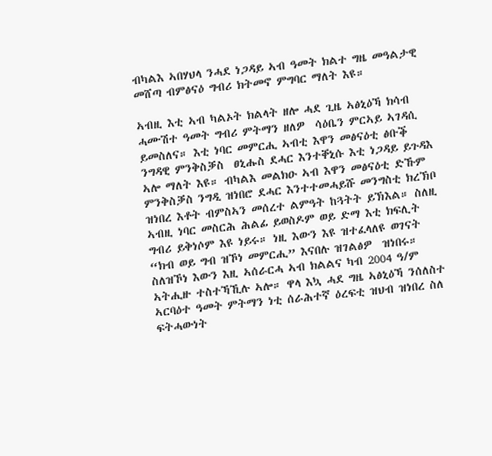ብካልእ ኣበሃህላ ንሓደ ነጋዳይ ኣብ ዓመት ክልተ ግዜ መዓልታዊ መሸጣ ብምፅናዕ ግብሪ ክትመኖ ምግባር ማለት እዩ።

ኣብዚ እቲ ኣብ ካልኦት ክልላት ዘሎ ሓደ ጊዜ ኣፅኒዕኻ ክሳብ ሓሙሽተ ዓመት ግብሪ ምትማን ዘለዎ  ሳዕቤን ምርኣይ ኣገዳሲ ይመስለና። እቲ ነባር መምርሒ ኣብቲ እዋን መፅናዕቲ ፅቡቕ ንግዳዊ ምንቅስቓስ  ፀኒሑስ ደሓር እንተቐኒሱ እቲ ነጋዳይ ይጉዳእ ኣሎ ማለት እዩ። ብካልእ መልክዑ ኣብ እዋን መፅናዕቲ ድኹም ምንቅስቓስ ንግዲ ዝነበሮ ደሓር እንተተመሓይሹ መንግስቲ ክረኽቦ ዝነበረ እቶት ብምስኣን መሰረተ ልምዓት ከጓትት ይኽእል። ስለዚ ኣብዚ ነባር መስርሕ ሕልፊ ይወስዶም ወይ ድማ እቲ ክፍሊት ግብሪ ይቅነሶም እዩ ነይሩ። ነዚ እውን እዩ ዝተፈላለዩ ወገናት “ክብ ወይ ግብ ዝኾነ መምርሒ” እናበሉ ዝገልፅዎ  ዝነበሩ። ስለዝኾነ እውን እዚ ኣሰራርሓ ኣብ ክልልና ካብ 2004 ዓ/ም ኣትሒዙ ተስተኻኺሉ ኣሎ። ዋላ እኳ ሓደ ግዜ ኣፅኒዕኻ ንሰለስተ ኣርባዕተ ዓመት ምትማን ነቲ ሰራሕተኛ ዕረፍቲ ዝህብ ዝነበረ ስለ ፍትሓውነት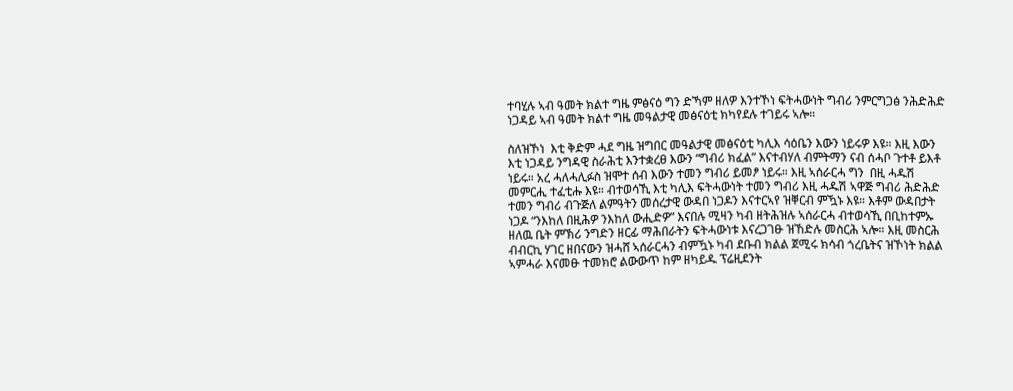ተባሂሉ ኣብ ዓመት ክልተ ግዜ ምፅናዕ ግን ድኻም ዘለዎ እንተኾነ ፍትሓውነት ግብሪ ንምርግጋፅ ንሕድሕድ ነጋዳይ ኣብ ዓመት ክልተ ግዜ መዓልታዊ መፅናዕቲ ክካየደሉ ተገይሩ ኣሎ።

ስለዝኾነ  እቲ ቅድም ሓደ ግዜ ዝግበር መዓልታዊ መፅናዕቲ ካሊእ ሳዕቤን እውን ነይሩዎ እዩ። እዚ እውን እቲ ነጋዳይ ንግዳዊ ስራሕቲ እንተቋረፀ እውን “ግብሪ ክፈል” እናተብሃለ ብምትማን ናብ ሰሓቦ ጉተቶ ይእቶ ነይሩ። አረ ሓለሓሊፉስ ዝሞተ ሰብ እውን ተመን ግብሪ ይመፆ ነይሩ። እዚ ኣሰራርሓ ግን  በዚ ሓዱሽ መምርሒ ተፈቲሑ እዩ። ብተወሳኺ እቲ ካሊእ ፍትሓውነት ተመን ግብሪ እዚ ሓዱሽ ኣዋጅ ግብሪ ሕድሕድ ተመን ግብሪ ብጉጅለ ልምዓትን መሰረታዊ ውዳበ ነጋዶን እናተርኣየ ዝቐርብ ምዃኑ እዩ። እቶም ውዳበታት ነጋዶ “ንእከለ በዚሕዎ ንእከለ ውሒድዎ” እናበሉ ሚዛን ካብ ዘትሕዝሉ ኣሰራርሓ ብተወሳኺ በቢከተምኡ ዘለዉ ቤት ምኽሪ ንግድን ዘርፊ ማሕበራትን ፍትሓውነቱ እናረጋገፁ ዝኸድሉ መስርሕ ኣሎ። እዚ መስርሕ ብብርኪ ሃገር ዘበናውን ዝሓሸ ኣሰራርሓን ብምዃኑ ካብ ደቡብ ክልል ጀሚሩ ክሳብ ጎረቤትና ዝኾነት ክልል ኣምሓራ እናመፁ ተመክሮ ልውውጥ ከም ዘካይዱ ፕሬዚደንት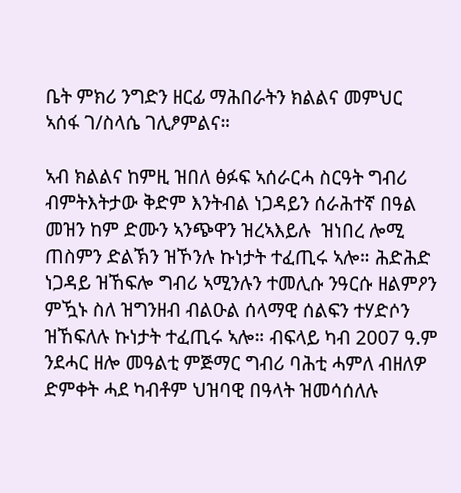ቤት ምክሪ ንግድን ዘርፊ ማሕበራትን ክልልና መምህር ኣሰፋ ገ/ስላሴ ገሊፆምልና።

ኣብ ክልልና ከምዚ ዝበለ ፅፉፍ ኣሰራርሓ ስርዓት ግብሪ ብምትእትታው ቅድም እንትብል ነጋዳይን ሰራሕተኛ በዓል መዝን ከም ድሙን ኣንጭዋን ዝረኣእይሉ  ዝነበረ ሎሚ ጠስምን ድልኽን ዝኾንሉ ኩነታት ተፈጢሩ ኣሎ። ሕድሕድ ነጋዳይ ዝኸፍሎ ግብሪ ኣሚንሉን ተመሊሱ ንዓርሱ ዘልምዖን ምዃኑ ስለ ዝግንዘብ ብልዑል ሰላማዊ ሰልፍን ተሃድሶን ዝኸፍለሉ ኩነታት ተፈጢሩ ኣሎ። ብፍላይ ካብ 2007 ዓ.ም ንደሓር ዘሎ መዓልቲ ምጅማር ግብሪ ባሕቲ ሓምለ ብዘለዎ ድምቀት ሓደ ካብቶም ህዝባዊ በዓላት ዝመሳሰለሉ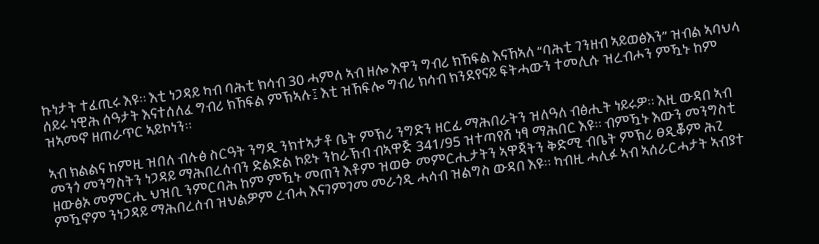ኩነታት ተፈጢሩ እዩ። እቲ ነጋዳይ ካብ ባሕቲ ክሳብ 30 ሓምለ ኣብ ዘሎ እዋን ግብሪ ክኸፍል እናኸኣለ “ባሕቲ ገንዘብ ኣይወፅእን” ዝብል ኣባህላ ሰይሩ ነዊሕ ሰዓታት እናተሰለፈ ግብሪ ክኸፍል ምኽኣሉ፤ እቲ ዝኸፍሎ ግብሪ ክሳብ ክንደየናይ ፍትሓውን ተመሊሱ ዝረብሖን ምዃኑ ከም ዝኣመኖ ዘጠራጥር ኣይኮነን።

ኣብ ክልልና ከምዚ ዝበለ ብሉፅ ስርዓት ንግዲ ንክተኣታቶ ቤት ምኽሪ ንግድን ዘርፊ ማሕበራትን ዝለዓለ ብፅሒት ነይሩዎ። እዚ ውዳበ ኣብ መንጎ መንግስትን ነጋዳይ ማሕበረሰብን ድልድል ኮይኑ ንከራኽብ ብኣዋጅ 341/95 ዝተጣየሸ ነፃ ማሕበር እዩ። ብምዃኑ እውን መንግስቲ ዘውፅኦ መምርሒ ህዝቢ ንምርባሕ ከም ምዃኑ መጠን እቶም ዝወፁ መምርሒታትን ኣዋጃትን ቅድሚ ብቤት ምኽሪ ፀዲቖም ሕጊ ምዃኖም ንነጋዳይ ማሕበረሰብ ዝህልዎም ረብሓ እናገምገመ መራጎዲ ሓሳብ ዝልግስ ውዳበ እዩ። ካብዚ ሓሊፉ ኣብ ኣሰራርሓታት ኣብያተ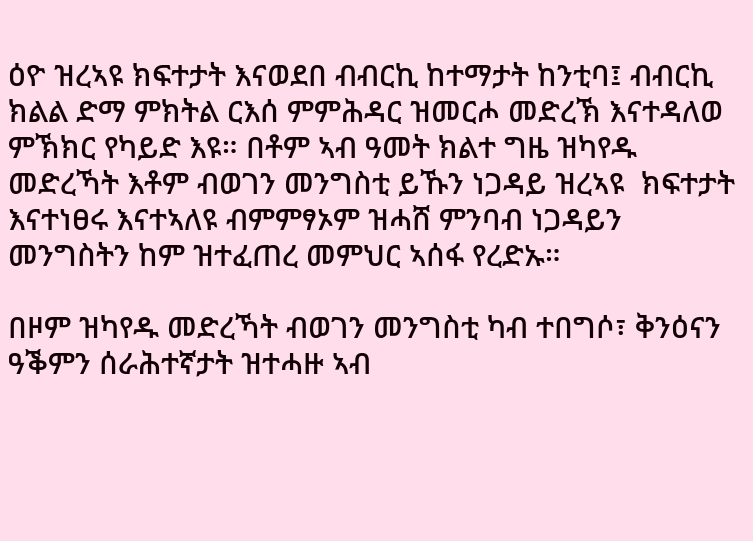ዕዮ ዝረኣዩ ክፍተታት እናወደበ ብብርኪ ከተማታት ከንቲባ፤ ብብርኪ ክልል ድማ ምክትል ርእሰ ምምሕዳር ዝመርሖ መድረኽ እናተዳለወ ምኽክር የካይድ እዩ። በቶም ኣብ ዓመት ክልተ ግዜ ዝካየዱ መድረኻት እቶም ብወገን መንግስቲ ይኹን ነጋዳይ ዝረኣዩ  ክፍተታት እናተነፀሩ እናተኣለዩ ብምምፃኦም ዝሓሸ ምንባብ ነጋዳይን መንግስትን ከም ዝተፈጠረ መምህር ኣሰፋ የረድኡ።

በዞም ዝካየዱ መድረኻት ብወገን መንግስቲ ካብ ተበግሶ፣ ቅንዕናን ዓቕምን ሰራሕተኛታት ዝተሓዙ ኣብ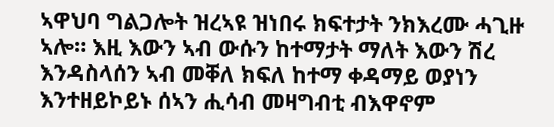ኣዋህባ ግልጋሎት ዝረኣዩ ዝነበሩ ክፍተታት ንክእረሙ ሓጊዙ ኣሎ። እዚ እውን ኣብ ውሱን ከተማታት ማለት እውን ሽረ እንዳስላሰን ኣብ መቐለ ክፍለ ከተማ ቀዳማይ ወያነን እንተዘይኮይኑ ሰኣን ሒሳብ መዛግብቲ ብእዋኖም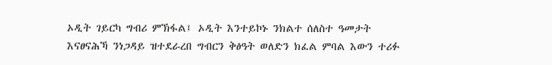ኦዲት ገይርካ ግብሪ ምኽፋል፤ ኦዲት እንተይኮኑ ንክልተ ሰለስተ ዓመታት እናፀናሕኻ ንነጋዳይ ዝተደራረበ ግብርን ቅፅዓት ወለድን ክፈል ምባል እውን ተሪፉ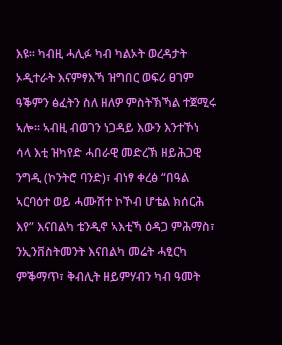እዩ። ካብዚ ሓሊፉ ካብ ካልኦት ወረዳታት ኦዲተራት እናምፃእኻ ዝግበር ወፍሪ ፀገም ዓቕምን ፅፈትን ስለ ዘለዎ ምስትኽኻል ተጀሚሩ ኣሎ። ኣብዚ ብወገን ነጋዳይ እውን እንተኾነ ሳላ እቲ ዝካየድ ሓበራዊ መድረኽ ዘይሕጋዊ ንግዲ (ኮንትሮ ባንድ)፣ ብነፃ ቀረፅ “በዓል ኣርባዕተ ወይ ሓሙሽተ ኮኾብ ሆቴል ክሰርሕ እየ” እናበልካ ቴንዲኖ ኣእቲኻ ዕዳጋ ምሕማስ፣ ንኢንቨስትመንት እናበልካ መሬት ሓፂርካ ምቕማጥ፣ ቅብሊት ዘይምሃብን ካብ ዓመት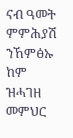ናብ ዓመት ምምሕያሽ ንኸምፅኡ ከም ዝሓገዘ መምህር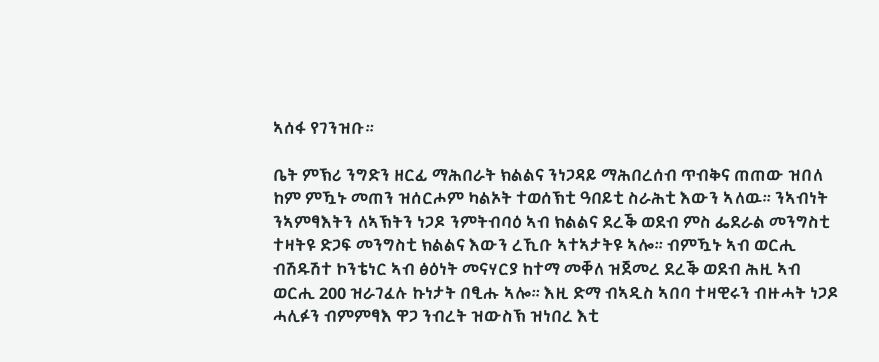ኣሰፋ የገንዝቡ።

ቤት ምኽሪ ንግድን ዘርፊ ማሕበራት ክልልና ንነጋዳይ ማሕበረሰብ ጥብቅና ጠጠው ዝበለ ከም ምዃኑ መጠን ዝሰርሖም ካልኦት ተወሰኽቲ ዓበይቲ ስራሕቲ እውን ኣለዉ። ንኣብነት ንኣምፃእትን ለኣኽትን ነጋዶ ንምትብባዕ ኣብ ክልልና ደረቕ ወደብ ምስ ፌደራል መንግስቲ ተዛትዩ ድጋፍ መንግስቲ ክልልና እውን ረኺቡ ኣተኣታትዩ ኣሎ። ብምዃኑ ኣብ ወርሒ ብሽዱሽተ ኮንቴነር ኣብ ፅዕነት መናሃርያ ከተማ መቐለ ዝጀመረ ደረቕ ወደብ ሕዚ ኣብ ወርሒ 200 ዝራገፈሉ ኩነታት በፂሑ ኣሎ። እዚ ድማ ብኣዲስ ኣበባ ተዛዊሩን ብዙሓት ነጋዶ ሓሊፉን ብምምፃእ ዋጋ ንብረት ዝውስኽ ዝነበረ እቲ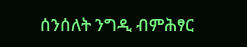ሰንሰለት ንግዲ ብምሕፃር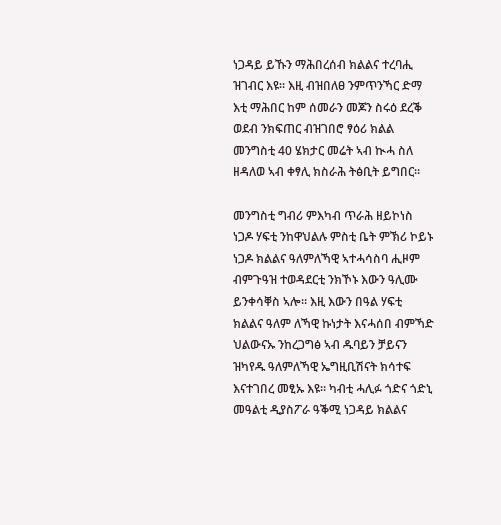ነጋዳይ ይኹን ማሕበረሰብ ክልልና ተረባሒ ዝገብር እዩ። እዚ ብዝበለፀ ንምጥንኻር ድማ እቲ ማሕበር ከም ሰመራን መጆን ስሩዕ ደረቕ ወደብ ንክፍጠር ብዝገበሮ ፃዕሪ ክልል መንግስቲ 40 ሄክታር መሬት ኣብ ኲሓ ስለ ዘዳለወ ኣብ ቀፃሊ ክስራሕ ትፅቢት ይግበር።

መንግስቲ ግብሪ ምእካብ ጥራሕ ዘይኮነስ ነጋዶ ሃፍቲ ንከዋህልሉ ምስቲ ቤት ምኽሪ ኮይኑ ነጋዶ ክልልና ዓለምለኻዊ ኣተሓሳስባ ሒዞም ብምጉዓዝ ተወዳደርቲ ንክኾኑ እውን ዓሊሙ ይንቀሳቐስ ኣሎ። እዚ እውን በዓል ሃፍቲ ክልልና ዓለም ለኻዊ ኩነታት እናሓሰበ ብምኻድ ህልውናኡ ንከረጋግፅ ኣብ ዱባይን ቻይናን ዝካየዱ ዓለምለኻዊ ኤግዚቢሽናት ክሳተፍ እናተገበረ መፂኡ እዩ። ካብቲ ሓሊፉ ጎድና ጎድኒ መዓልቲ ዲያስፖራ ዓቕሚ ነጋዳይ ክልልና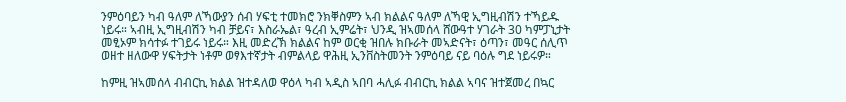ንምዕባይን ካብ ዓለም ለኻውያን ሰብ ሃፍቲ ተመክሮ ንክቐስምን ኣብ ክልልና ዓለም ለኻዊ ኢግዚብሽን ተኻይዱ ነይሩ። ኣብዚ ኢግዚብሽን ካብ ቻይና፣ እስራኤል፣ ዓረብ ኢምሬት፣ ህንዲ ዝኣመሰላ ሸውዓተ ሃገራት 30 ካምፓኒታት መፂኦም ክሳተፉ ተገይሩ ነይሩ። እዚ መድረኽ ክልልና ከም ወርቂ ዝበሉ ክቡራት መኣድናት፣ ዕጣን፣ መዓር ሰሊጥ ወዘተ ዘለውዋ ሃፍትታት ነቶም ወፃእተኛታት ብምልላይ ዋሕዚ ኢንቨስትመንት ንምዕባይ ናይ ባዕሉ ግደ ነይሩዎ።

ከምዚ ዝኣመሰላ ብብርኪ ክልል ዝተዳለወ ዋዕላ ካብ ኣዲስ ኣበባ ሓሊፉ ብብርኪ ክልል ኣባና ዝተጀመረ በኳር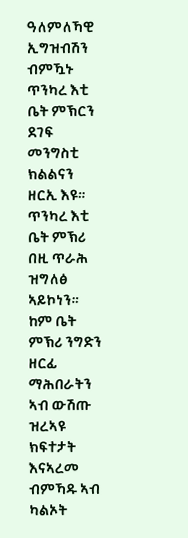ዓለምለኻዊ ኢግዝብሽን ብምዃኑ ጥንካረ እቲ ቤት ምኽርን ደገፍ መንግስቲ ክልልናን ዘርኢ እዩ። ጥንካረ እቲ ቤት ምኽሪ በዚ ጥራሕ ዝግለፅ ኣይኮነን። ከም ቤት ምኽሪ ንግድን ዘርፊ ማሕበራትን ኣብ ውሽጡ ዝረኣዩ ክፍተታት እናኣረመ ብምኻዱ ኣብ ካልኦት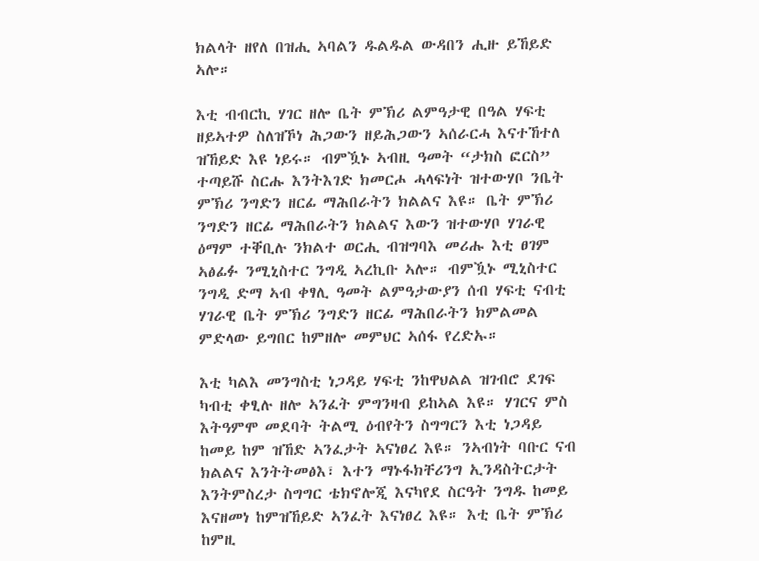ክልላት ዘየለ በዝሒ ኣባልን ዱልዱል ውዳበን ሒዙ ይኸይድ ኣሎ።

እቲ ብብርኪ ሃገር ዘሎ ቤት ምኽሪ ልምዓታዊ በዓል ሃፍቲ ዘይኣተዎ ስለዝኾነ ሕጋውን ዘይሕጋውን ኣሰራርሓ እናተኸተለ ዝኸይድ እዩ ነይሩ። ብምዃኑ ኣብዚ ዓመት “ታክስ ፎርስ” ተጣይሹ ስርሑ እንትእገድ ክመርሖ ሓላፍነት ዝተውሃቦ ንቤት ምኽሪ ንግድን ዘርፊ ማሕበራትን ክልልና እዩ። ቤት ምኽሪ ንግድን ዘርፊ ማሕበራትን ክልልና እውን ዝተውሃቦ ሃገራዊ ዕማም ተቐቢሉ ንክልተ ወርሒ ብዝግባእ መሪሑ እቲ ፀገም ኣፅፊፉ ንሚኒስተር ንግዲ ኣረኪቡ ኣሎ። ብምዃኑ ሚኒስተር ንግዲ ድማ ኣብ ቀፃሊ ዓመት ልምዓታውያን ሰብ ሃፍቲ ናብቲ ሃገራዊ ቤት ምኽሪ ንግድን ዘርፊ ማሕበራትን ክምልመል ምድላው ይግበር ከምዘሎ መምህር ኣሰፋ የረድኡ።

እቲ ካልእ መንግስቲ ነጋዳይ ሃፍቲ ንከዋህልል ዝገብሮ ደገፍ ካብቲ ቀፂሉ ዘሎ ኣንፈት ምግንዛብ ይከኣል እዩ። ሃገርና ምስ እትዓምሞ መደባት ትልሚ ዕብየትን ስግግርን እቲ ነጋዳይ ከመይ ከም ዝኸድ ኣንፈታት ኣናነፀረ እዩ። ንኣብነት ባቡር ናብ ክልልና እንትትመፅእ፣ እተን ማኑፋክቸሪንግ ኢንዳስትርታት እንትምስረታ ስግግር ቴክኖሎጂ እናካየደ ስርዓት ንግዱ ከመይ እናዘመነ ከምዝኸይድ ኣንፈት እናነፀረ እዩ። እቲ ቤት ምኽሪ ከምዚ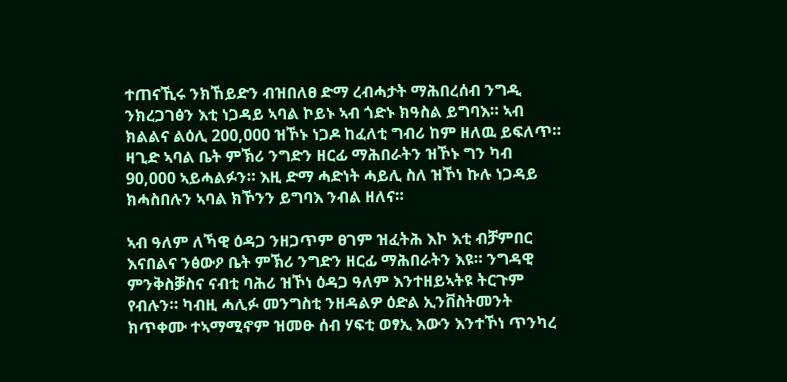ተጠናኺሩ ንክኸይድን ብዝበለፀ ድማ ረብሓታት ማሕበረሰብ ንግዲ ንክረጋገፅን እቲ ነጋዳይ ኣባል ኮይኑ ኣብ ጎድኑ ክዓስል ይግባእ። ኣብ ክልልና ልዕሊ 200,000 ዝኾኑ ነጋዶ ከፈለቲ ግብሪ ከም ዘለዉ ይፍለጥ። ዛጊድ ኣባል ቤት ምኽሪ ንግድን ዘርፊ ማሕበራትን ዝኾኑ ግን ካብ 90,000 ኣይሓልፉን። እዚ ድማ ሓድነት ሓይሊ ስለ ዝኾነ ኩሉ ነጋዳይ ክሓስበሉን ኣባል ክኾንን ይግባእ ንብል ዘለና።

ኣብ ዓለም ለኻዊ ዕዳጋ ንዘጋጥም ፀገም ዝፈትሕ እኮ እቲ ብቻምበር እናበልና ንፅውዖ ቤት ምኽሪ ንግድን ዘርፊ ማሕበራትን እዩ። ንግዳዊ ምንቅስቓስና ናብቲ ባሕሪ ዝኾነ ዕዳጋ ዓለም እንተዘይኣትዩ ትርጉም የብሉን። ካብዚ ሓሊፉ መንግስቲ ንዘዳልዎ ዕድል ኢንቨስትመንት ክጥቀሙ ተኣማሚኖም ዝመፁ ሰብ ሃፍቲ ወፃኢ እውን እንተኾነ ጥንካረ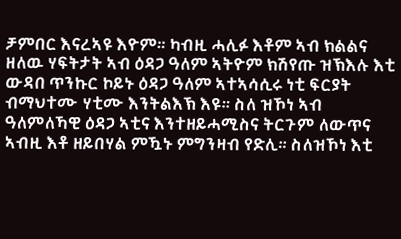ቻምበር እናረኣዩ እዮም። ካብዚ ሓሊፉ እቶም ኣብ ክልልና ዘለዉ ሃፍትታት ኣብ ዕዳጋ ዓለም ኣትዮም ክሽየጡ ዝኽእሉ እቲ ውዳበ ጥንኩር ኮይኑ ዕዳጋ ዓለም ኣተኣሳሲሩ ነቲ ፍርያት ብማህተሙ ሃቲሙ እንትልእኽ እዩ። ስለ ዝኾነ ኣብ ዓለምለኻዊ ዕዳጋ ኣቲና እንተዘይሓሚስና ትርጉም ለውጥና ኣብዚ እቶ ዘይበሃል ምዃኑ ምግንዛብ የድሊ። ስለዝኾነ እቲ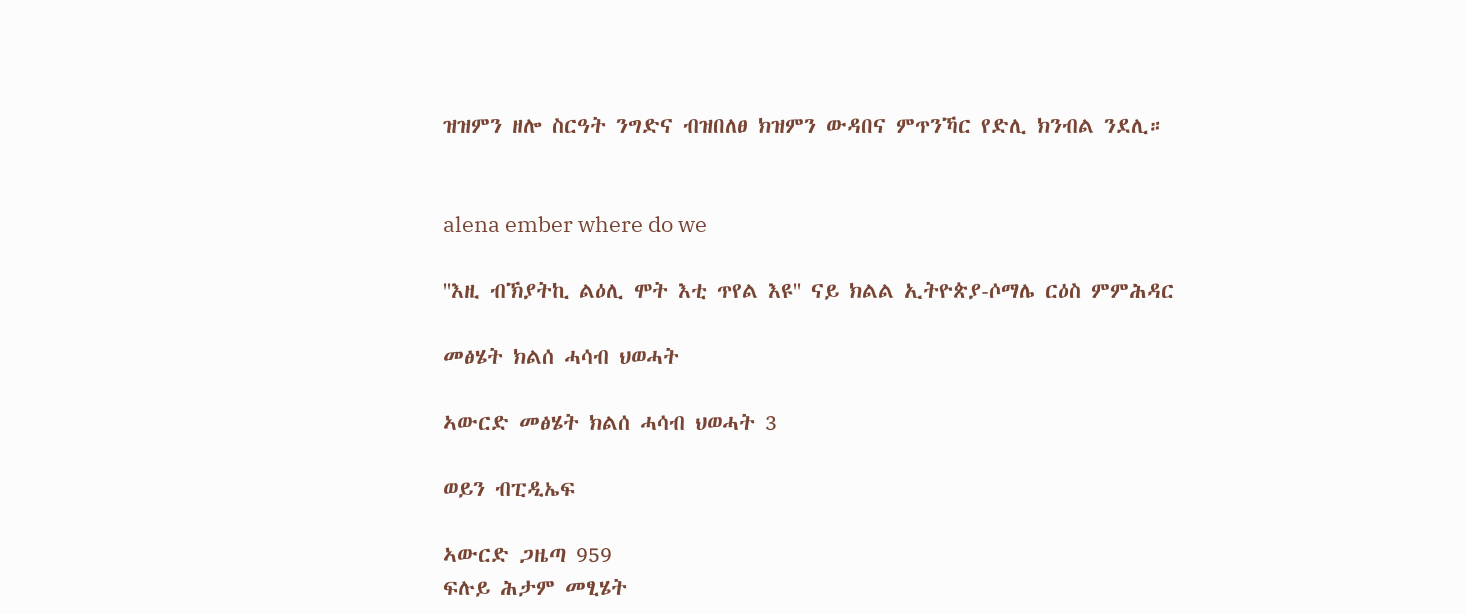ዝዝምን ዘሎ ስርዓት ንግድና ብዝበለፀ ክዝምን ውዳበና ምጥንኻር የድሊ ክንብል ንደሊ።


alena ember where do we

''እዚ ብኽያትኪ ልዕሊ ሞት እቲ ጥየል እዩ'' ናይ ክልል ኢትዮጵያ-ሶማሌ ርዕስ ምምሕዳር

መፅሄት ክልሰ ሓሳብ ህወሓት

ኣውርድ መፅሄት ክልሰ ሓሳብ ህወሓት 3

ወይን ብፒዲኤፍ

ኣውርድ ጋዜጣ 959
ፍሉይ ሕታም መፂሄት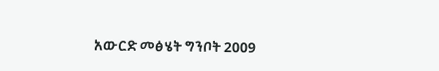አውርድ መፅሄት ግንቦት 2009